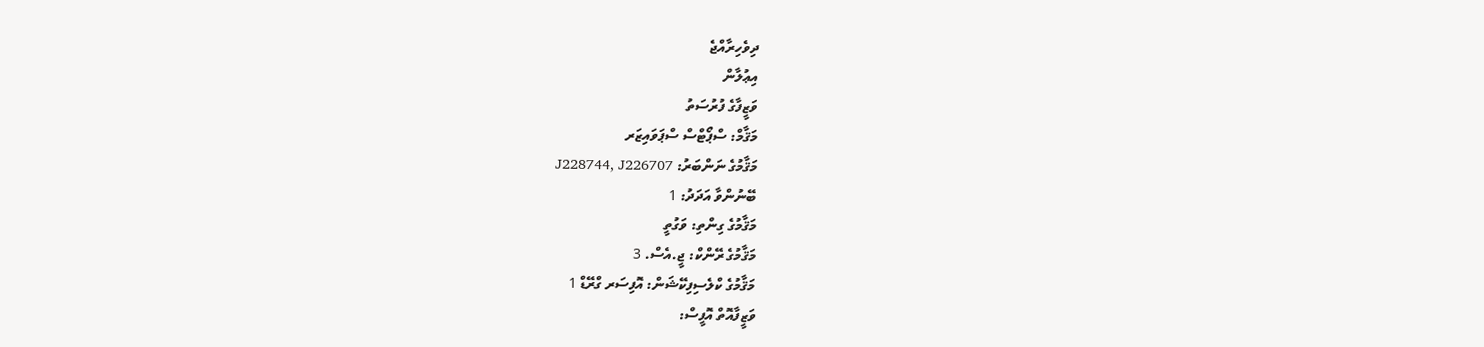ދިވެހިރާއްޖެ
އިޢުލާން
ވަޒީފާގެ ފުރުސަތު
މަޤާމް: ސްޕޯޓްސް ސްޕަވައިޒަރ
މަޤާމުގެ ނަންބަރު: J228744, J226707
ބޭނުންވާ އަދަދު: 1
މަޤާމުގެ ގިންތި: ވަގުތީ
މަޤާމުގެ ރޭންކް: ޖީ.އެސް. 3
މަޤާމުގެ ކްލެސިފިކޭޝަން: އޮފިސަރ ގްރޭޑް 1
ވަޒީފާއޮތް އޮފީސް: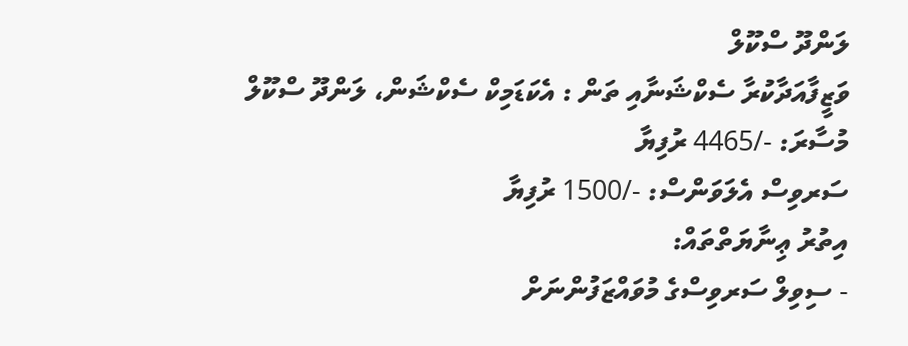ލަންދޫ ސްކޫލް
ވަޒީފާއަދާކުރާ ސެކްޝަނާއި ތަން : އެކަޑަމިކް ސެކްޝަން، ލަންދޫ ސްކޫލް
މުސާރަ: -/4465 ރުފިޔާ
ސަރވިސް އެލަވަންސް: -/1500 ރުފިޔާ
އިތުރު ޢިނާޔަތްތައް:
- ސިވިލް ސަރވިސްގެ މުވައްޒަފުންނަށް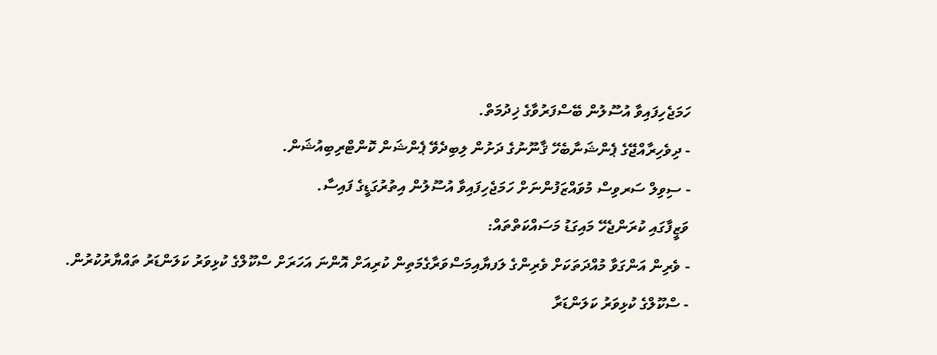ހަމަޖެހިފައިވާ އުސޫލުން ބޭސްފަރުވާގެ ޚިދުމަތް.
- ދިވެހިރާއްޖޭގެ ޕެންޝަނާބެހޭ ޤާނޫނުގެ ދަށުން ލިބިދެވޭ ޕެންޝަން ކޮންޓްރިބިއުޝަން.
- ސިވިލް ސަރވިސް މުވައްޒަފުންނަށް ހަމަޖެހިފައިވާ އުސޫލުން އިތުރުގަޑީގެ ފައިސާ.
ވަޒީފާގައި ކުރަންޖެހޭ މައިގަޑު މަސައްކަތްތައް:
- ވެރިން އަންގަވާ މުއްދަތަކަށް ވެރިންގެ ލަފޔާއިމަސްވަރާގެމަތިން ކުރިއަށް އޮންނަ އަހަރަށް ސްކޫލްގެ ކުޅިވަރު ކަލަންޑަރު ތައްޔާރުކުރުން.
- ސްކޫލްގެ ކުޅިވަރު ކަލަންޑަރާ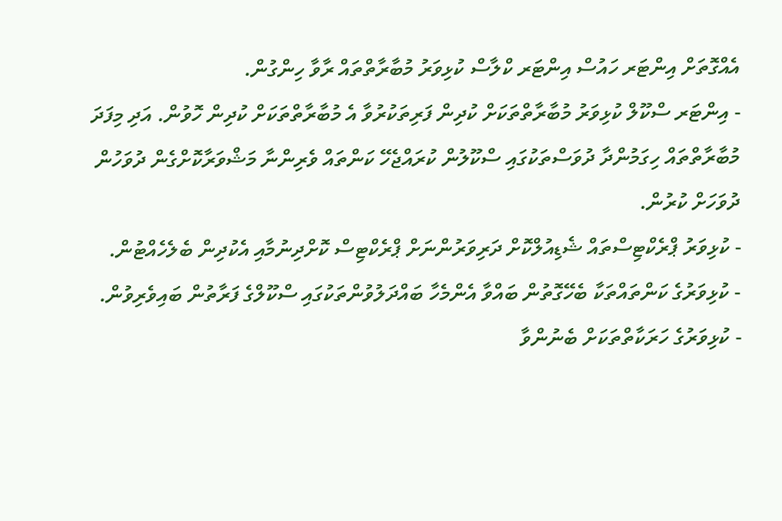އެއްގޮތަށް އިންޓަރ ހައުސް އިންޓަރ ކްލާސް ކުޅިވަރު މުބާރާތްތައް ރާވާ ހިންގުން.
- އިންޓަރ ސްކޫލް ކުޅިވަރު މުބާރާތްތަކަށް ކުދިން ފަރިތަކުރުވާ އެ މުބާރާތްތަކަށް ކުދިން ހޮވުން. އަދި މިފަދަ މުބާރާތްތައް ހިގަމުންދާ ދުވަސްތަކުގައި ސްކޫލުން ކުރައްޖެހޭ ކަންތައް ވެރިންނާ މަޝްވަރާކޮށްގެން ދުވަހުން ދުވަހަށް ކުރުން.
- ކުޅިވަރު ޕްރެކްޓިސްތައް ޝެޑިއުލްކޮށް ދަރިވަރުންނަށް ޕްރެކްޓިސް ކޮށްދިނުމާއި އެކުދިން ބެލެހެއްޓުން.
- ކުޅިވަރުގެ ކަންތައްތަކާ ބެހޭގޮތުން ބައްވާ އެންމެހާ ބައްދަލުވުންތަކުގައި ސްކޫލްގެ ފަރާތުން ބައިވެރިވުން.
- ކުޅިވަރުގެ ހަރަކާތްތަކަށް ބެނުންވާ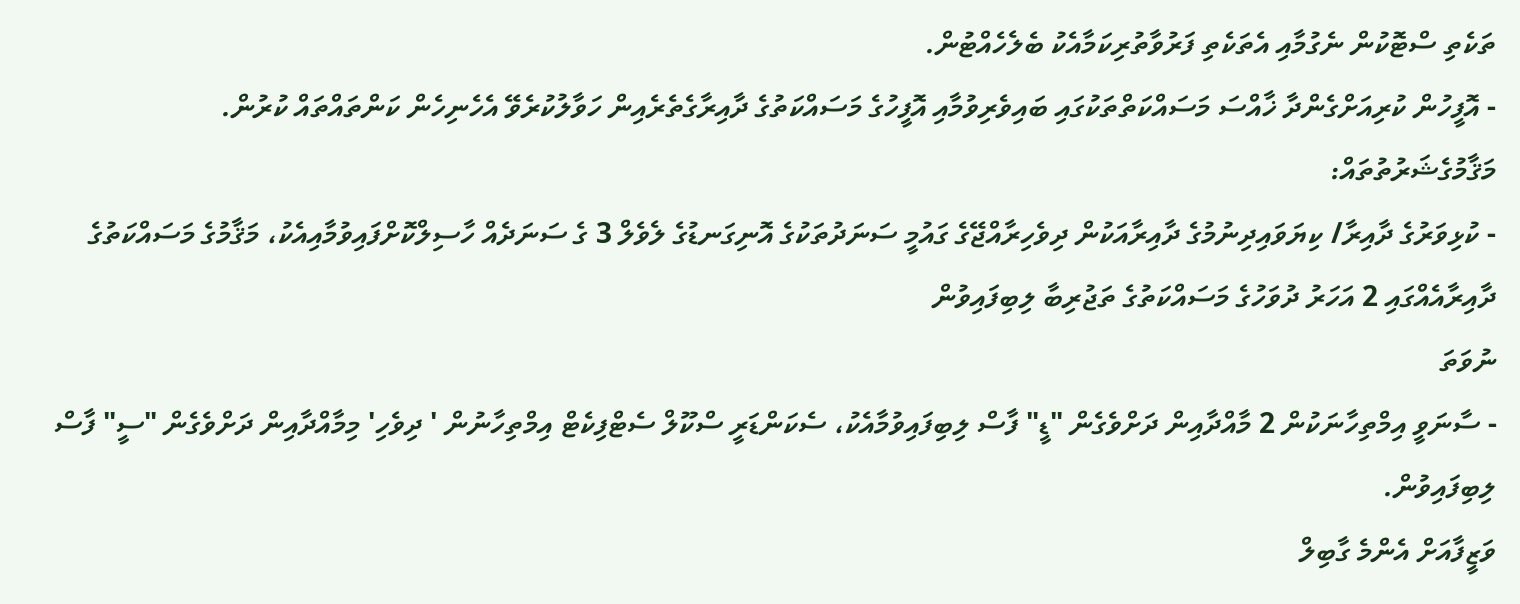ތަކެތި ސްޓޮކުން ނެގުމާއި އެތަކެތި ފަރުވާތުރިކަމާއެކު ބެލެހެއްޓުން.
- އޮފީހުން ކުރިއަށްގެންދާ ޚާއްސަ މަސައްކަތްތަކުގައި ބައިވެރިވުމާއި އޮފީހުގެ މަސައްކަތުގެ ދާއިރާގެތެރެއިން ހަވާލުކުރެވޭ އެހެނިހެން ކަންތައްތައް ކުރުން.
މަޤާމުގެޝަރުތުތައް:
- ކުޅިވަރުގެ ދާއިރާ/ ކިޔަވައިދިނުމުގެ ދާއިރާއަކުން ދިވެހިރާއްޖޭގެ ގައުމީ ސަނަދުތަކުގެ އޮނިގަނޑުގެ ލެވެލް 3 ގެ ސަނަދެއް ހާސިލްކޮށްފައިވުމާއިއެކު، މަޤާމުގެ މަސައްކަތުގެ ދާއިރާއެއްގައި 2 އަހަރު ދުވަހުގެ މަސައްކަތުގެ ތަޖުރިބާ ލިބިފައިވުން
ނުވަތަ
- ސާނަވީ އިމްތިހާނަކުން 2 މާއްދާއިން ދަށްވެގެން "ޑީ" ފާސް ލިބިފައިވުމާއެކު، ސެކަންޑަރީ ސްކޫލް ސެޓްފިކެޓް އިމްތިހާނުން ' ދިވެހި' މިމާއްދާއިން ދަށްވެގެން "ސީ" ފާސް ލިބިފައިވުން.
ވަޒީފާއަށް އެންމެ ގާބިލް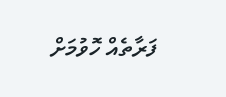ފަރާތެއް ހޮވުމަށް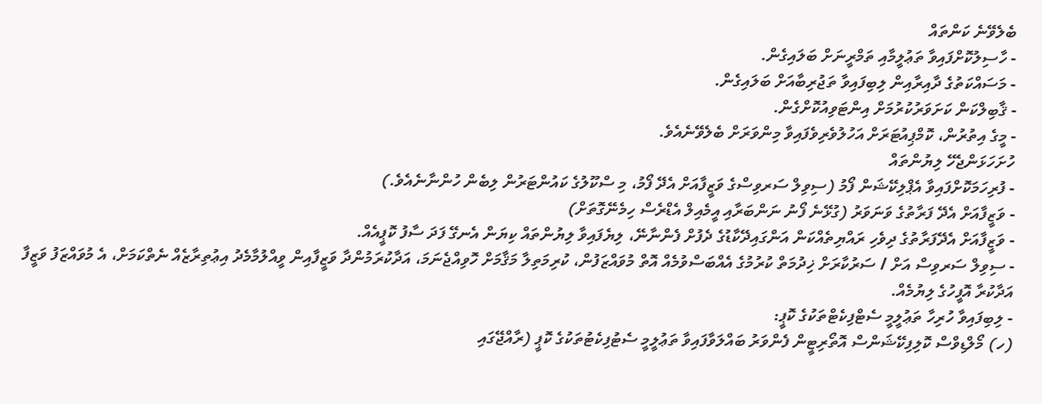ބެލެވޭނެ ކަންތައް
- ހާސިލުކޮށްފައިވާ ތަޢުލީމާއި ތަމްރީނަށް ބަލައިގެން.
- މަސައްކަތުގެ ދާއިރާއިން ލިބިފައިވާ ތަޖުރިބާއަށް ބަލައިގެން.
- ޤާބިލްކަން ކަށަވަރުކުރުމަށް އިންޓަވިއުކޮށްގެން.
- މީގެ އިތުރުން، ކޮމްޕިއުޓަރަށް އަހުލުވެރިވެފައިވާ މިންވަރަށް ބެލެވޭނެއެވެ.
ހުށަހަޅަންޖެހޭ ލިޔުންތައް
- ފުރިހަމަކޮށްފައިވާ އެޕްލިކޭޝަން ފޯމު (ސިވިލް ސަރވިސްގެ ވަޒީފާއަށް އެދޭ ފޯމު، މި ސްކޫލުގެ ކައުންޓަރުން ލިބެން ހުންނާނެއެވެ.)
- ވަޒީފާއަށް އެދޭ ފަރާތުގެ ވަނަވަރު (ގުޅޭނެ ފޯނު ނަންބަރާއި އީމެއިލް އެޑްރެސް ހިމެނޭގޮތަށް)
- ވަޒީފާއަށް އެދޭފަރާތުގެ ދިވެހި ރައްޔިތެއްކަން އަންގައިދޭކާޑުގެ ދެފުށް ފެންނާނޭ، ލިޔެފައިވާ ލިޔުންތައް ކިޔަން އެނގޭ ފަދަ ސާފު ކޮޕީއެއް.
- ސިވިލް ސަރވިސް އަށް / ސަރުކާރަށް ޚިދުމަތް ކުރުމުގެ އެއްބަސްވުމެއް އޮތް މުވައްޒަފުން، ކުރިމަތިލާ މަޤާމަށް ހޮވިއްޖެނަމަ، އަދާކުރަމުންދާ ވަޒީފާއިން ވީއްލުމާމެދު އިޢުތިރާޒެއް ނެތްކަމަށް، އެ މުވައްޒަފު ވަޒީފާ އަދާކުރާ އޮފީހުގެ ލިޔުމެއް.
- ލިބިފައިވާ ހުރިހާ ތަޢުލީމީ ސެޓްފިކެޓްތަކުގެ ކޮޕީ:
(ހ) މޯލްޑިވްސް ކޮލިފިކޭޝަންސް އޮތޯރިޓީން ފެންވަރު ބައްލަވާފައިވާ ތަޢުލީމީ ސެޓުފިކެޓުތަކުގެ ކޮޕީ (ރާއްޖޭގައި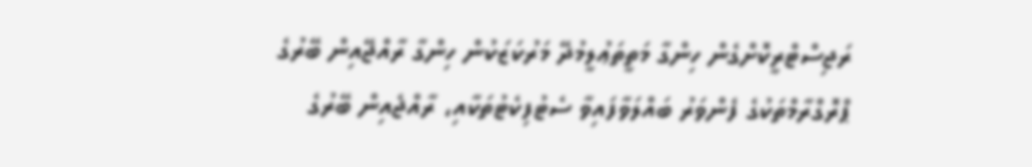ރަޖިސްޓްރީކޮށްގެން ހިންގާ މަތީތަޢުލީމުދޭ މަރުކަޒަކުން ހިންގާ ރާއްޖޭއިން ބޭރުގެ ޕްރޮގްރާމްތަކުގެ ފެންވަރު ބައްލަވާފައިވާ ސެޓުފިކެޓުތަކާއި، ރާއްޖެއިން ބޭރުގެ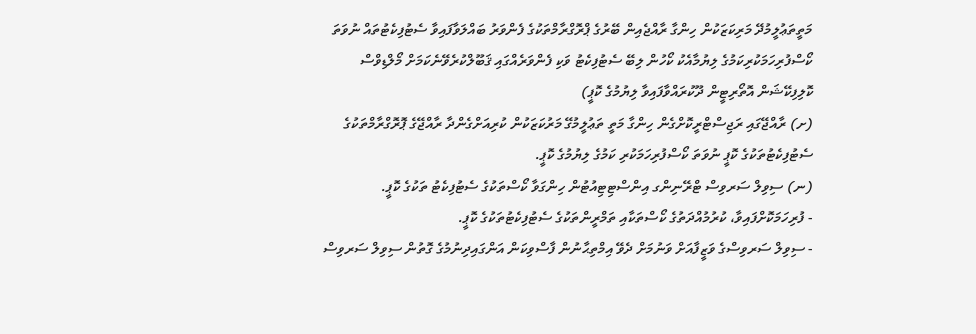މަތީތަޢުލީމުދޭ މަރިކަޒަކުން ހިންގާ ރާއްޖެއިން ބޭރުގެ ޕްރޮގްރާމްތަކުގެ ފެންވަރު ބައްލަވާފައިވާ ސެޓުފިކެޓުތައް ނުވަތަ ކޯސްފުރިހަމަކުރިކަމުގެ ލިޔުމާއެކު ކޯހުން ލިބޭ ސެޓުފިކެޓު ވަކި ފެންވަރެއްގައި ޤަބޫލްކުރެވޭނެކަމަށް މޯލްޑިވްސް ކޮލިފިކޭޝަން އޮތޯރިޓީން ދޫކުރައްވާފައިވާ ލިޔުމުގެ ކޮޕީ)
(ށ) ރާއްޖޭގައި ރަޖިސްޓްރީކޮށްގެން ހިންގާ މަތީ ތަޢުލީމުގޭ މަރުކަޒަކުން ކުރިއަށްގެންދާ ރާއްޖޭގެ ޕޮރޮގްރާމްތަކުގެ ސެޓުފިކެޓުތަކުގެ ކޮޕީ ނުވަތަ ކޯސްފުރިހަމަކުރި ކަމުގެ ލިޔުމުގެ ކޮޕީ.
(ނ) ސިވިލް ސަރވިސް ޓްރޭނިންގ އިންސްޓިޓިއުޓުން ހިންގަވާ ކޯސްތަކުގެ ސެޓުފިކެޓު ތަކުގެ ކޮޕީ.
- ފުރިހަމަކޮށްފައިވާ، ކުރުމުއްދަތުގެ ކޯސްތަކާއި ތަމްރީންތަކުގެ ސެޓުފިކެޓުތަކުގެ ކޮޕީ.
- ސިވިލް ސަރވިސްގެ ވަޒީފާއަށް ވަނުމަށް ދެވޭ އިމްތިޙާނުން ފާސްވިކަން އަންގައިދިނުމުގެ ގޮތުން ސިވިލް ސަރވިސް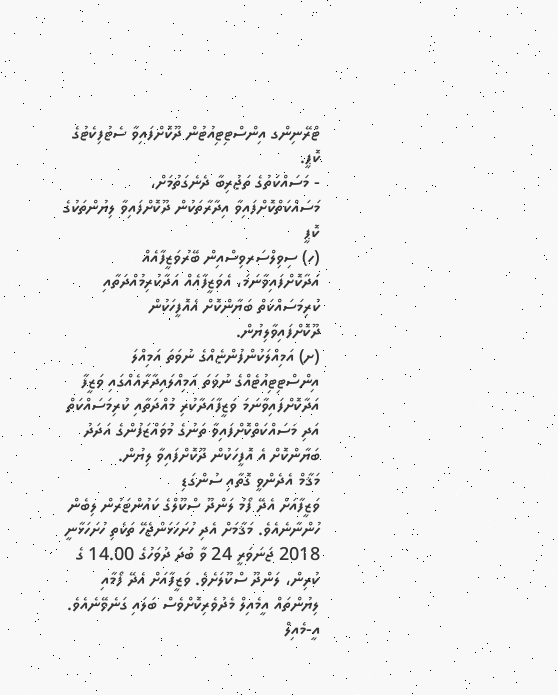ޓްރޭނިންގ އިންސްޓިޓިއުޓުން ދޫކޮށްފައިވާ ސެޓުފިކެޓުގެ ކޮޕީ.
- މަސައްކަތުގެ ތަޖުރިބާ ދެނެގަތުމަށް، މަސައްކަތްކޮށްފައިވާ އިދާރާތަކުން ދޫކޮށްފައިވާ ލިޔުންތަކުގެ ކޮޕީ
(ހ) ސިވިލްސަރވިސްއިން ބޭރުވަޒީފާއެއް އަދާކޮށްފައިވާނަމަ، އެވަޒީފާއެއް އަދާކުރިމުއްދަތާއި ކުރިމަސައްކަތް ބަޔާންކޮށް އެއޮފީހަކުން ދޫކޮށްފައިވާލިޔުން.
(ށ) އަމިއްލަކުންފުންޏެއްގެ ނުވަތަ އަމިއްލަ އިންސްޓިޓިއުޓެއްގެ ނުވަތަ އަމިއްލައިދާރާއެއްގައި ވަޒީފާ އަދާކޮށްފައިވާނަމަ ވަޒީފާއަދާކުރި މުއްދަތާއި ކުރިމަސައްކަތް އަދި މަސައްކަތްކޮށްފައިވާ ތަނުގެ މުވައްޒަފުންގެ އަދަދު ބަޔާންކޮށް އެ އޮފީހަކުން ދޫކޮށްފައިވާ ލިޔުން.
މަޤާމް އެދެންވީ ގޮތާއި ސުންގަޑި
ވަޒީފާއަށް އެދޭ ފޯމު ލަންދޫ ސްކޫލްގެ ކައުންޓަރުން ލިބެން ހުންނާނެއެވެ. މަޤާމަށް އެދި ހުށަހަޅަންޖެހޭ ތަކެތި ހުށަހަޅާނީ 2018 ޖަނަވަރީ 24 ވާ ބުދަ ދުވަހުގެ 14.00 ގެ ކުރިން، ލަންދޫ ސްކޫލަށެވެ. ވަޒީފާއަށް އެދޭ ފޯމާއި ލިޔުންތައް އީމެއިލް މެދުވެރިކޮށްވެސް ބަލައި ގަނެވޭނެއެވެ. އީ-މެއިލް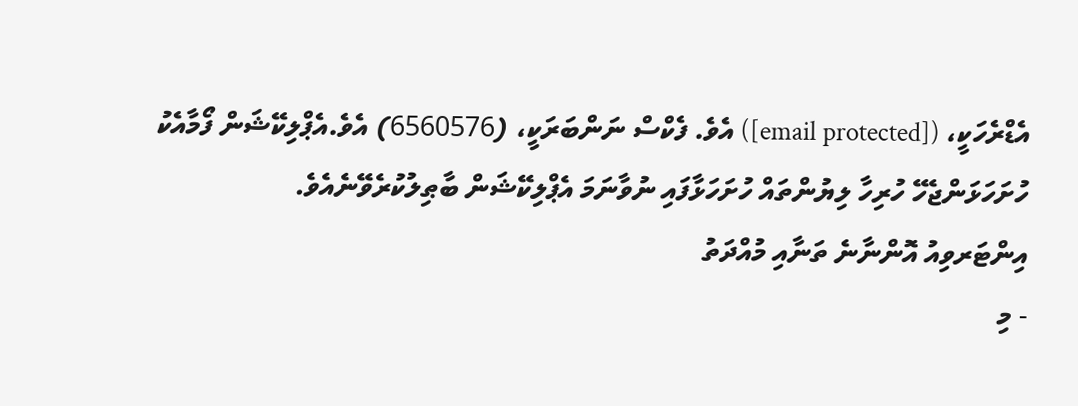އެޑްރެހަކީ، ([email protected]) އެވެ. ފެކްސް ނަންބަރަކީ، (6560576) އެވެ.އެޕްލިކޭޝަން ފޯމާއެކު ހުށަހަޅަންޖެހޭ ހުރިހާ ލިޔުންތައް ހުށަހަޅާފައި ނުވާނަމަ އެޕްލިކޭޝަން ބާޠިލުކުރެވޭނެއެވެ.
އިންޓަރވިއު އޮންނާނެ ތަނާއި މުއްދަތު
- މި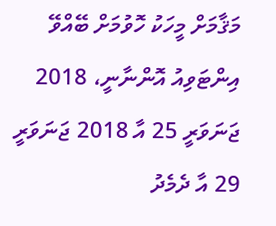މަޤާމަށް މީހަކު ހޮވުމަށް ބޭއްވޭ އިންޓަވިއު އޮންނާނީ، 2018 ޖަނަވަރީ 25 އާ 2018 ޖަނަވަރީ 29 އާ ދެމެދު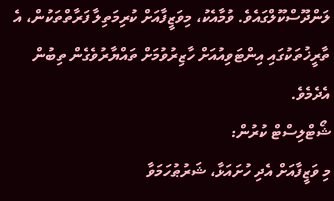ލަންދޫސްކޫލްގައެވެ. ވުމާއެކު، މިވަޒީފާއަށް ކުރިމަތިލާ ފަރާތްތަކުން، އެ ތާރީޚުތަކުގައި އިންޓަވިއުއަށް ހާޒިރުވުމަށް ތައްޔާރުވެގެން ތިބުން އެދެމެވެ.
ޝޯޓްލިސްޓް ކުރުން:
މި ވަޒީފާއަށް އެދި ހުށައަޅާ، ޝަރުޠުހަމަވާ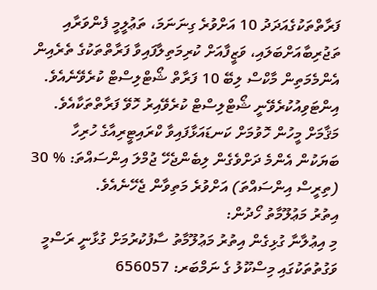ފަރާތްތަކުގެއަދަދު 10 އަށްވުރެ ގިނަނަމަ، ތަޢުލީމީ ފެންވަރާއި ތަޖުރިބާއަށްބަލައި، ވަޒީފާއަށް ކުރިމަތިލާފައިވާ ފަރާތްތަކުގެ ތެރެއިން އެންމެމަތިން މާކްސް ލިބޭ 10 ފަރާތް ޝޯޓްލިސްޓް ކުރެވޭނެއެވެ. އިންޓަވިއުކުރެވޭނީ ޝޯޓްލިސްޓް ކުރެވޭއިރު ހޮވޭ ފަރާތްތަކާއެވެ.
މަޤާމަށް މީހުން ހޮވުމަށް ކަނޑައަޅާފައިވާ ކްރައިޓީރިއާގެ ހުރިހާ ބަޔަކުން އެންމެ ދަށްވެގެން ލިބެންޖެހޭ ޖުމްލަ އިންސައްތަ: % 30 (ތިރީސް އިންސައްތަ) އަށްވުރެ މަތިވާން ޖެހޭނެއެވެ.
އިތުރު މަޢުލޫމާތު ހޯދުން:
މި އިޢުލާނާ ގުޅިގެން އިތުރު މަޢުލޫމާތު ސާފުކުރުމަށް ގުޅާނީ ރަސްމީ ވަގުތުތަކުގައި މިސްކޫލު ގެ ނަމްބަރ: 656057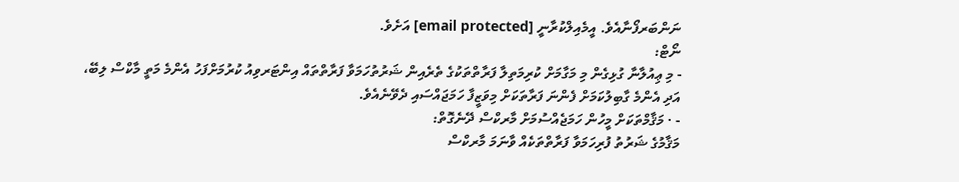ނަންބަރފޯނާއެވެ. އީމެއިލްކުރާނީ [email protected] އަށެވެ.
ނޯޓް:
- މި ޢިއުލާނާ ގުޅިގެން މި މަގާމަށް ކުރިމަތިލާ ފަރާތްތަކުގެ ތެރެއިން ޝަރުތުހަމަވާ ފަރާތްތައް އިންޓަރވިއު ކުރުމަށްފަހު އެންމެ މަތީ މާކްސް ލިބޭ، އަދި އެންމެ ގާބިލުކަމަށް ފެންނަ ފަރާތަކަށް މިވަޒީފާ ހަމަޖައްސައި ދެވޭނެއެވެ.
- · މަޤާމްތަކަށް މީހުން ހަމަޖެއްސުމަށް މާރކްސް ދޭނެގޮތް:
މަޤާމުގެ ޝަރުތު ފުރިހަމަވާ ފަރާތްތަކެއް ވާނަމަ މާރކްސް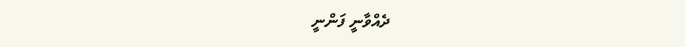ދެއްވާނީ ފަންނީ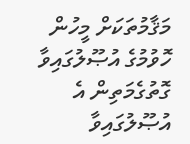މަޤާމުތަކަށް މީހުން ހޮވުމުގެ އުޞޫލުގައިވާ ގޮތުގެމަތިން އެ އުޞޫލުގައިވާ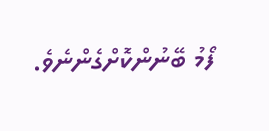ފޯމު ބޭނުންކޮށްގެންނެވެ.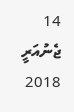14 ޖެނުއަރީ 2018